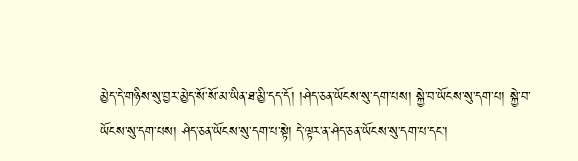མྱེད་དེ་གཉིས་སུ་བྱར་མྱེད་སོ་སོ་མ་ཡིན་ཐ་མྱི་དད་དོ། །ཤེད་ཅན་ཡོངས་སུ་དག་པས། སྐྱེ་བ་ཡོངས་སུ་དག་པ། སྐྱེ་བ་ཡོངས་སུ་དག་པས། ཤེད་ཅན་ཡོངས་སུ་དག་པ་སྟེ། དེ་ལྟར་ན་ཤེད་ཅན་ཡོངས་སུ་དག་པ་དང་།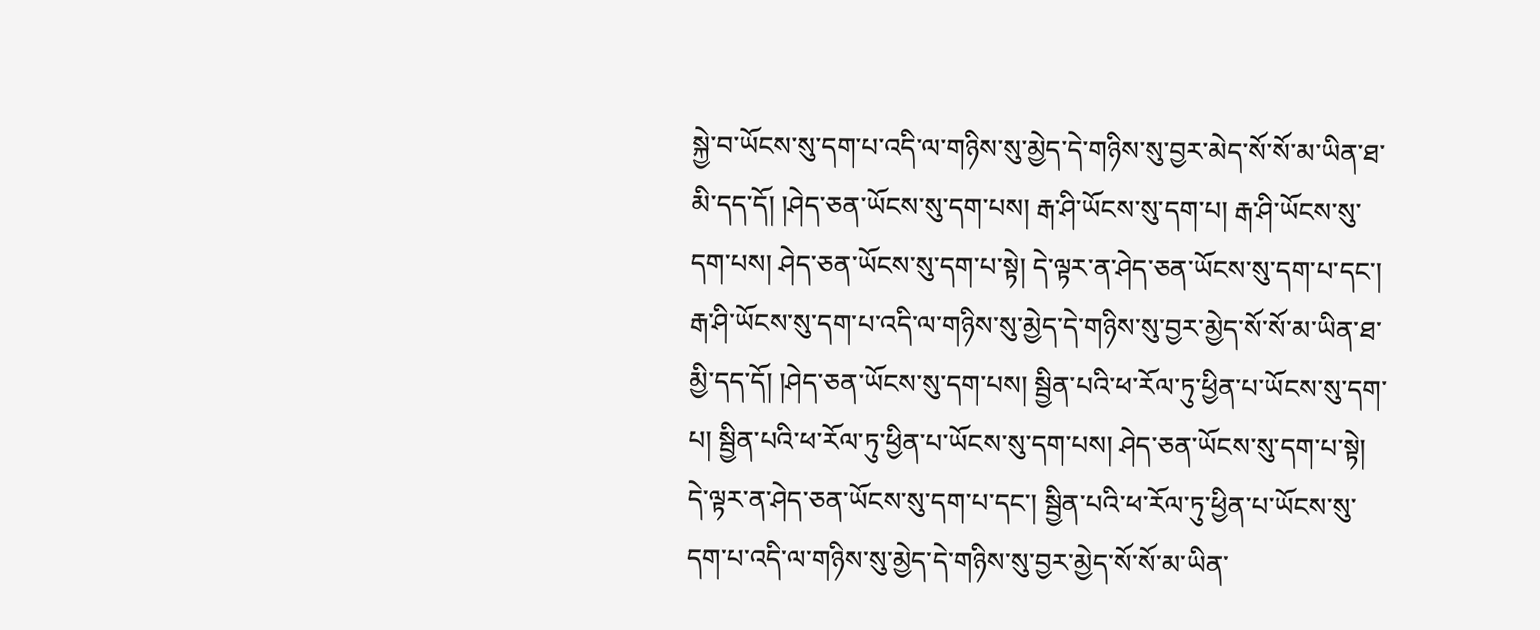སྐྱེ་བ་ཡོངས་སུ་དག་པ་འདི་ལ་གཉིས་སུ་མྱེད་དེ་གཉིས་སུ་བྱར་མེད་སོ་སོ་མ་ཡིན་ཐ་མི་དད་དོ། །ཤེད་ཅན་ཡོངས་སུ་དག་པས། རྒ་ཤི་ཡོངས་སུ་དག་པ། རྒ་ཤི་ཡོངས་སུ་དག་པས། ཤེད་ཅན་ཡོངས་སུ་དག་པ་སྟེ། དེ་ལྟར་ན་ཤེད་ཅན་ཡོངས་སུ་དག་པ་དང་། རྒ་ཤི་ཡོངས་སུ་དག་པ་འདི་ལ་གཉིས་སུ་མྱེད་དེ་གཉིས་སུ་བྱར་མྱེད་སོ་སོ་མ་ཡིན་ཐ་མྱི་དད་དོ། །ཤེད་ཅན་ཡོངས་སུ་དག་པས། སྦྱིན་པའི་ཕ་རོལ་ཏུ་ཕྱིན་པ་ཡོངས་སུ་དག་པ། སྦྱིན་པའི་ཕ་རོལ་ཏུ་ཕྱིན་པ་ཡོངས་སུ་དག་པས། ཤེད་ཅན་ཡོངས་སུ་དག་པ་སྟེ། དེ་ལྟར་ན་ཤེད་ཅན་ཡོངས་སུ་དག་པ་དང་། སྦྱིན་པའི་ཕ་རོལ་ཏུ་ཕྱིན་པ་ཡོངས་སུ་དག་པ་འདི་ལ་གཉིས་སུ་མྱེད་དེ་གཉིས་སུ་བྱར་མྱེད་སོ་སོ་མ་ཡིན་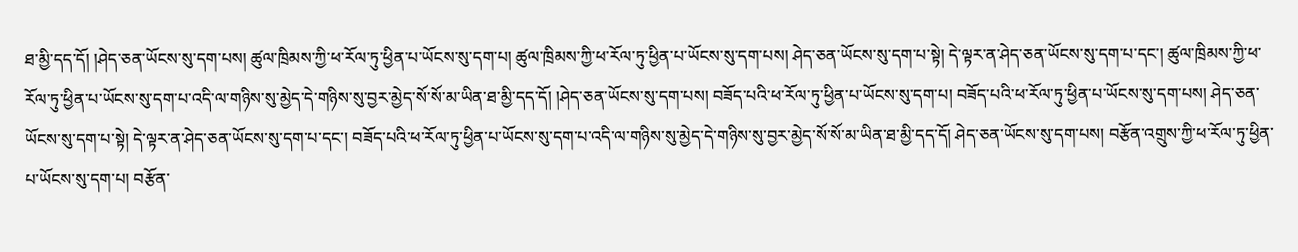ཐ་མྱི་དད་དོ། །ཤེད་ཅན་ཡོངས་སུ་དག་པས། ཚུལ་ཁྲིམས་ཀྱི་ཕ་རོལ་ཏུ་ཕྱིན་པ་ཡོངས་སུ་དག་པ། ཚུལ་ཁྲིམས་ཀྱི་ཕ་རོལ་ཏུ་ཕྱིན་པ་ཡོངས་སུ་དག་པས། ཤེད་ཅན་ཡོངས་སུ་དག་པ་སྟེ། དེ་ལྟར་ན་ཤེད་ཅན་ཡོངས་སུ་དག་པ་དང་། ཚུལ་ཁྲིམས་ཀྱི་ཕ་རོལ་ཏུ་ཕྱིན་པ་ཡོངས་སུ་དག་པ་འདི་ལ་གཉིས་སུ་མྱེད་དེ་གཉིས་སུ་བྱར་མྱེད་སོ་སོ་མ་ཡིན་ཐ་མྱི་དད་དོ། །ཤེད་ཅན་ཡོངས་སུ་དག་པས། བཟོད་པའི་ཕ་རོལ་ཏུ་ཕྱིན་པ་ཡོངས་སུ་དག་པ། བཟོད་པའི་ཕ་རོལ་ཏུ་ཕྱིན་པ་ཡོངས་སུ་དག་པས། ཤེད་ཅན་ཡོངས་སུ་དག་པ་སྟེ། དེ་ལྟར་ན་ཤེད་ཅན་ཡོངས་སུ་དག་པ་དང་། བཟོད་པའི་ཕ་རོལ་ཏུ་ཕྱིན་པ་ཡོངས་སུ་དག་པ་འདི་ལ་གཉིས་སུ་མྱེད་དེ་གཉིས་སུ་བྱར་མྱེད་སོ་སོ་མ་ཡིན་ཐ་མྱི་དད་དོ། ཤེད་ཅན་ཡོངས་སུ་དག་པས། བརྩོན་འགྲུས་ཀྱི་ཕ་རོལ་ཏུ་ཕྱིན་པ་ཡོངས་སུ་དག་པ། བརྩོན་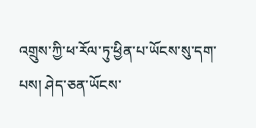འགྲུས་ཀྱི་ཕ་རོལ་ཏུ་ཕྱིན་པ་ཡོངས་སུ་དག་པས། ཤེད་ཅན་ཡོངས་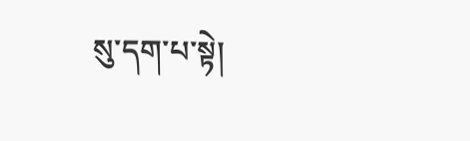སུ་དག་པ་སྟེ།